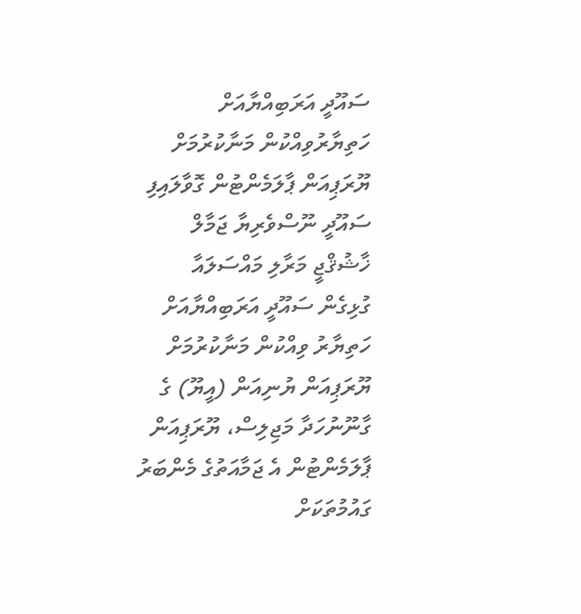ސައޫދީ އަރަބިއްޔާއަށް ހަތިޔާރުވިއްކުން މަނާކުރުމަށް ޔޫރަޕިއަން ޕާލަމެންޓުން ގޮވާލައިފި
ސައޫދީ ނޫސްވެރިޔާ ޖަމާލް ޚާޝުޤްޖީ މަރާލި މައްސަލައާ ގުޅިގެން ސައޫދީ އަރަބިއްޔާއަށް ހަތިޔާރު ވިއްކުން މަނާކުރުމަށް ޔޫރަޕިއަން ޔުނިއަން (އީޔޫ) ގެ ގާނޫނުހަދާ މަޖިލިސް، ޔޫރަޕިއަން ޕާލަމެންޓުން އެ ޖަމާއަތުގެ މެންބަރު ގައުމުތަކަށް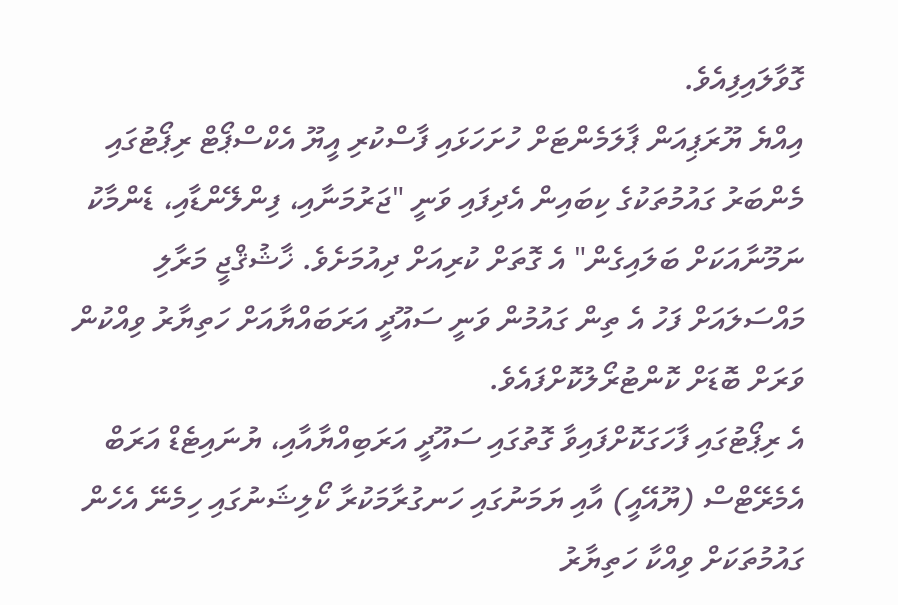ގޮވާލައިފިއެވެ.
އިއްޔެ ޔޫރަޕިއަން ޕާލަމެންޓަށް ހުށަހަޅައި ފާސްކުރި އީޔޫ އެކްސްޕޯޓް ރިޕޯޓުގައި މެންބަރު ގައުމުތަކުގެ ކިބައިން އެދިފައި ވަނީ "ޖަރުމަނާއި، ފިންލޭންޑާއި، ޑެންމާކު ނަމޫނާއަކަށް ބަލައިގެން" އެ ގޮތަށް ކުރިއަށް ދިއުމަށެވެ. ޚާޝުޤްޖީ މަރާލި މައްސަލައަށް ފަހު އެ ތިން ގައުމުން ވަނީ ސައޫދީ އަރަބައްޔާއަށް ހަތިޔާރު ވިއްކުން ވަރަށް ބޮޑަށް ކޮންޓުރޯލުކޮށްފައެވެ.
އެ ރިޕޯޓުގައި ފާހަގަކޮށްފައިވާ ގޮތުގައި ސައޫދީ އަރަބިއްޔާއާއި، ޔުނައިޓެޑް އަރަބް އެމެރޭޓްސް (ޔޫއޭއީ) އާއި ޔަމަނުގައި ހަނގުރާމަކުރާ ކޯލިޝަނުގައި ހިމެނޭ އެހެން ގައުމުތަކަށް ވިއްކާ ހަތިޔާރު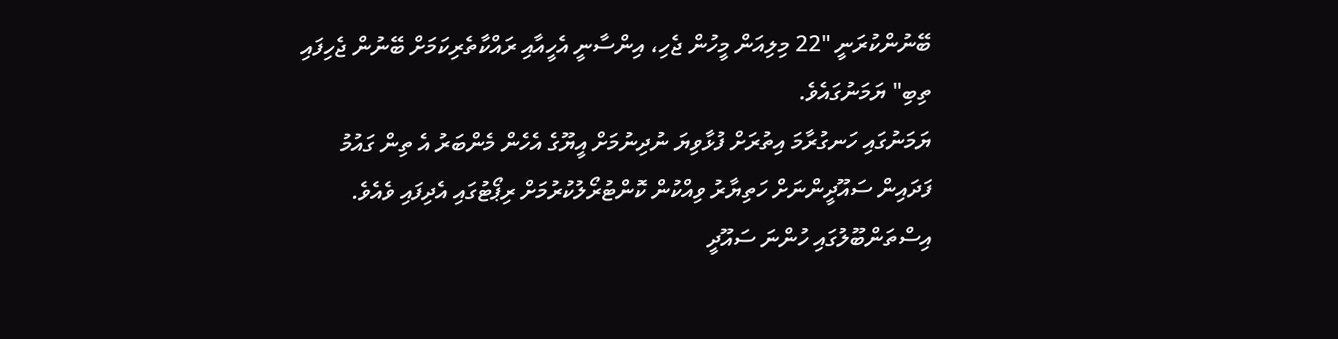ބޭނުންކުރަނީ "22 މިލިއަން މީހުން ޖެހި، އިންސާނީ އެހީއާއި ރައްކާތެރިކަމަށް ބޭނުން ޖެހިފައި ތިބި" ޔަމަނުގައެވެ.
ޔަމަނުގައި ހަނގުރާމަ އިތުރަށް ފުޅާވިޔަ ނުދިނުމަށް އީޔޫގެ އެހެން މެންބަރު އެ ތިން ގައުމު ފަދައިން ސައޫދީންނަށް ހަތިޔާރު ވިއްކުން ކޮންޓުރޯލުކުރުމަށް ރިޕޯޓުގައި އެދިފައި ވެއެވެ.
އިސްތަންބޫލުގައި ހުންނަ ސައޫދީ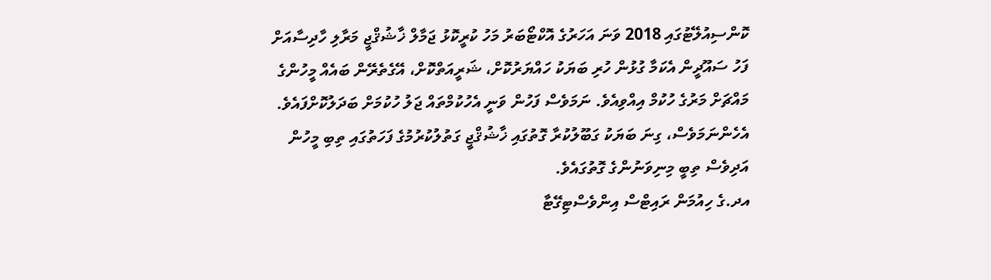ކޮންސިއުލޭޓުގައި 2018 ވަނަ އަހަރުގެ އޮކްޓޯބަރު މަހު ކުރީކޮޅު ޖަމާލް ޚާޝުޤްޖީ މަރާލި ހާދިސާއަށް ފަހު ސައޫދީން އެކަމާ ގުޅުން ހުރި ބަޔަކު ހައްޔަރުކޮށް، ޝަރީއަތްކޮށް، އޭގެތެރޭން ބައެއް މީހުންގެ މައްޗަށް މަރުގެ ހުކުމް އިއްވިއެވެ. ނަމަވެސް ފަހުން ވަނީ އެހުކުމްތައް ޖަލު ހުކުމަށް ބަދަލުކޮށްފައެވެ. އެހެންނަމަވެސް، ގިނަ ބަޔަކު ގަބޫލުކުރާ ގޮތުގައި ޚާޝުޤްޖީ ގަތުލުކުރުމުގެ ފަހަތުގައި ތިބި މީހުން އަދިވެސް ތިބީ މިނިވަނުންގެ ގޮތުގައެވެ.
އދ.ގެ ހިއުމަން ރައިޓްސް އިންވެސްޓިގޭޓާ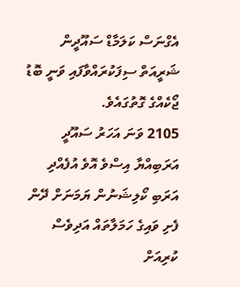އެގްނަސް ކަލަމާޑް ސައޫދީން ޝަރީއަތް ސިފަކުރައްވާފައި ވަނީ ބޮޑު ޖޯކެއްގެ ގޮތުގައެވެ.
2105 ވަނަ އަހަރު ސައޫދީ އަރަބިއްޔާ އިސްވެ އޮވެ އުފެއްދި އަރަބި ކޯލިޝަނުން ޔަމަނަށް ދޭން ފެށި ވައިގެ ހަމަލާތައް އަދިވެސް ކުރިއަށް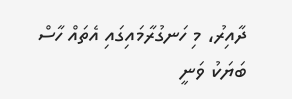ދާއިރު، މި ހަނގުރާމައިގައި އެތައް ހާސް ބަޔަކު ވަނީ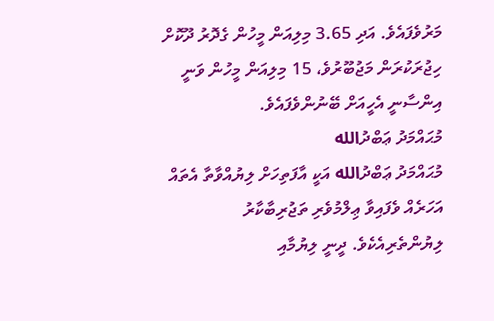މަރުވެފައެވެ. އަދި 3.65 މިލިއަން މީހުން ގެދޮރު ދޫކޮށް ހިޖުރަކުރަން މަޖުބޫރުވެ، 15 މިލިއަން މީހުން ވަނީ އިންސާނީ އެހީއަށް ބޭނުންވެފައެވެ.
މުޙައްމަދު ޢަބްދުالله
މުޙައްމަދު ޢަބްދުالله އަކީ އާފަތިހަށް ލިޔުއްވާތާ އެތައް އަހަރެއް ވެފައިވާ ޢިލްމުވެރި ތަޖުރިބާކާރު ލިޔުންތެރިއެކެވެ. ދީނީ ލިޔުމާއި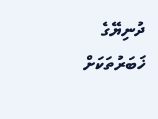ދުނިޔޭގެ ޚަބަރުތަކަށް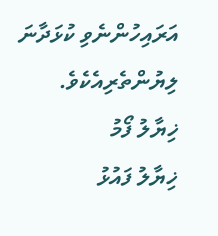އަރައިހުންނެވި ކުޅަދާނަ ލިޔުންތެރިއެކެވެ.
ޚިޔާލު ފޯމު
ޚިޔާލު ފައުޅު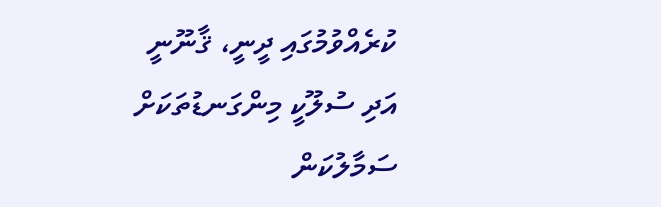ކުރެއްވުމުގައި ދީނީ، ޤާނޫނީ އަދި ސުލޫކީ މިންގަނޑުތަކަށް ސަމާލުކަން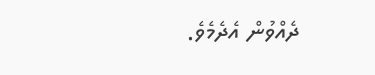ދެއްވުން އެދެމެވެ.